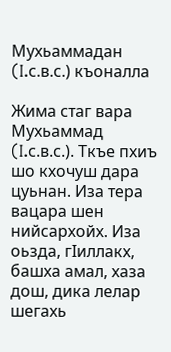Мухьаммадан (I.с.в.с.) къоналла

Жима стаг вара Мухьаммад (I.с.в.с.). Ткъе пхиъ шо кхочуш дара цуьнан. Иза тера вацара шен нийсархойх. Иза оьзда, гIиллакх, башха амал, хаза дош, дика лелар шегахь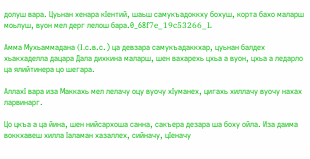долуш вара. Цуьнан хенара кIентий, шаьш самукъадоккху бохуш, корта бахо маларш моьлуш, вуон мел дерг лелош бара.0_68f7e_19c53266_L

Амма Мухьаммадана (I.с.в.с.) ца девзара самукъадаккхар, цуьнан балдех хьакхаделла дацара Дала дихкина маларш, шен вахарехь цхьа а вуон, цхьа а ледарло ца ялийтинера цо шегара.

АллахI вара иза Маккахь мел лелачу оцу вуочу хIуманех, цигахь хиллачу вуочу нахах  ларвинарг.

Цо цкъа а ца йина, шен нийсархоша санна, сакъера дезара ша боху ойла. Иза даима воккхавеш хилла Iаламан хазаллех, сийначу, цIеначу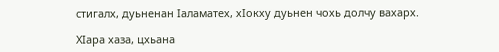стигалх, дуьненан Iаламатех, хIокху дуьнен чохь долчу вахарх.

ХIара хаза, цхьана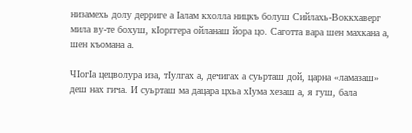низамехь долу дерриге а Iалам кхолла ницкъ болуш Сийлахь-Воккхаверг мила ву-те бохуш, кIорггера ойланаш йора цо. Саготта вара шен махкана а, шен къомана а.

ЧIогIа цецволура иза, тIулгах а, дечигах а суьрташ дой, царна «ламазаш» деш нах гича. И суьрташ ма дацара цхьа хIума хезаш а, я гуш, бала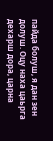пайда болуш, я дан зен долуш. Оцу наха цаьрга дехарш дора, царна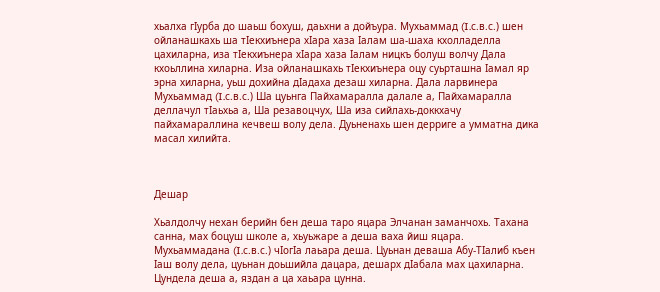хьалха гIурба до шаьш бохуш, даьхни а дойъура. Мухьаммад (I.с.в.с.) шен ойланашкахь ша тIекхиънера хIара хаза Iалам ша-шаха кхолладелла цахиларна, иза тIекхиънера хIара хаза Iалам ницкъ болуш волчу Дала кхоьллина хиларна. Иза ойланашкахь тIекхиънера оцу суьрташна Iамал яр эрна хиларна, уьш дохийна дIадаха дезаш хиларна. Дала ларвинера Мухьаммад (I.с.в.с.) Ша цуьнга Пайхамаралла далале а, Пайхамаралла деллачул тIаьхьа а, Ша резавоцчух, Ша иза сийлахь-доккхачу пайхамараллина кечвеш волу дела. Дуьненахь шен дерриге а умматна дика масал хилийта.



Дешар

Хьалдолчу нехан берийн бен деша таро яцара Элчанан заманчохь. Тахана санна, мах боцуш школе а, хьуьжаре а деша ваха йиш яцара. Мухьаммадана (I.с.в.с.) чIогIа лаьара деша. Цуьнан деваша Абу-ТIалиб къен Iаш волу дела, цуьнан доьшийла дацара, дешарх дIабала мах цахиларна. Цундела деша а, яздан а ца хаьара цунна.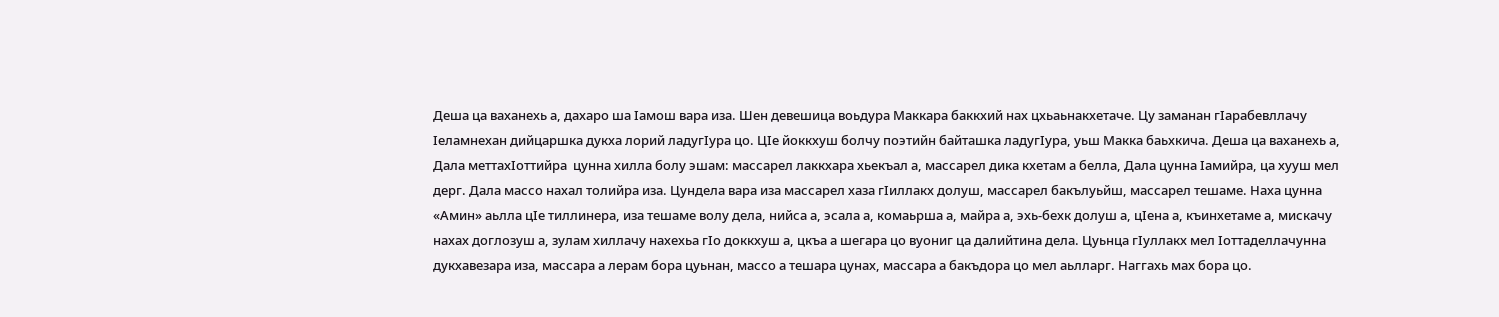Деша ца ваханехь а, дахаро ша Iамош вара иза. Шен девешица воьдура Маккара баккхий нах цхьаьнакхетаче. Цу заманан гIарабевллачу Iеламнехан дийцаршка дукха лорий ладугIура цо. ЦIе йоккхуш болчу поэтийн байташка ладугIура, уьш Макка баьхкича. Деша ца ваханехь а, Дала меттахIоттийра  цунна хилла болу эшам: массарел лаккхара хьекъал а, массарел дика кхетам а белла, Дала цунна Iамийра, ца хууш мел дерг. Дала массо нахал толийра иза. Цундела вара иза массарел хаза гIиллакх долуш, массарел бакълуьйш, массарел тешаме. Наха цунна «Амин» аьлла цIе тиллинера, иза тешаме волу дела, нийса а, эсала а, комаьрша а, майра а, эхь-бехк долуш а, цIена а, къинхетаме а, мискачу нахах доглозуш а, зулам хиллачу нахехьа гIо доккхуш а, цкъа а шегара цо вуониг ца далийтина дела. Цуьнца гIуллакх мел Iоттаделлачунна дукхавезара иза, массара а лерам бора цуьнан, массо а тешара цунах, массара а бакъдора цо мел аьлларг. Наггахь мах бора цо.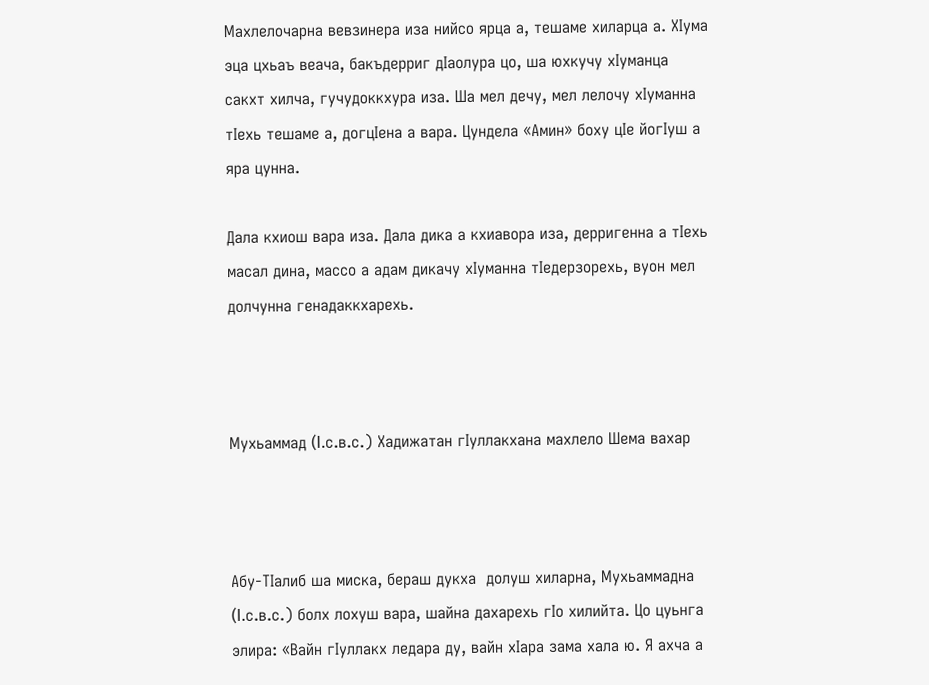Махлелочарна вевзинера иза нийсо ярца а, тешаме хиларца а. ХIума эца цхьаъ веача, бакъдерриг дIаолура цо, ша юхкучу хIуманца сакхт хилча, гучудоккхура иза. Ша мел дечу, мел лелочу хIуманна тIехь тешаме а, догцIена а вара. Цундела «Амин» боху цIе йогIуш а яра цунна.

Дала кхиош вара иза. Дала дика а кхиавора иза, дерригенна а тIехь масал дина, массо а адам дикачу хIуманна тIедерзорехь, вуон мел долчунна генадаккхарехь.



Мухьаммад (I.с.в.с.) Хадижатан гIуллакхана махлело Шема вахар



Абу-ТIалиб ша миска, бераш дукха  долуш хиларна, Мухьаммадна (I.с.в.с.) болх лохуш вара, шайна дахарехь гIо хилийта. Цо цуьнга элира: «Вайн гIуллакх ледара ду, вайн хIара зама хала ю. Я ахча а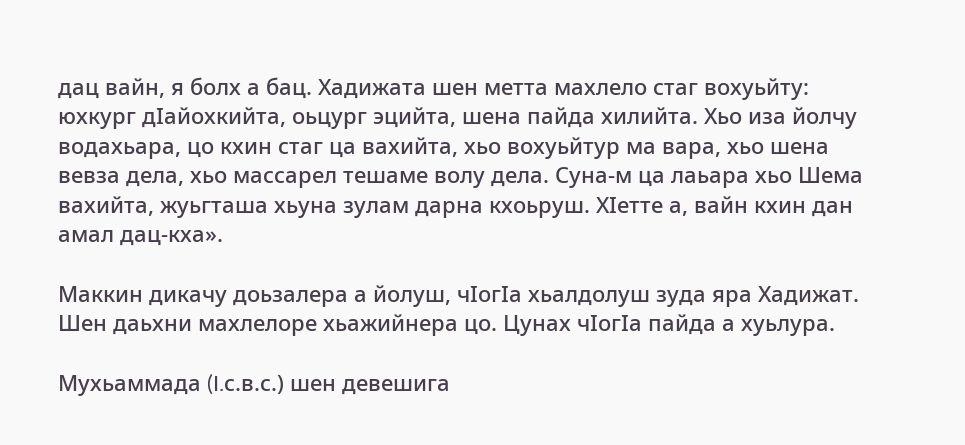дац вайн, я болх а бац. Хадижата шен метта махлело стаг вохуьйту: юхкург дIайохкийта, оьцург эцийта, шена пайда хилийта. Хьо иза йолчу водахьара, цо кхин стаг ца вахийта, хьо вохуьйтур ма вара, хьо шена вевза дела, хьо массарел тешаме волу дела. Суна-м ца лаьара хьо Шема вахийта, жуьгташа хьуна зулам дарна кхоьруш. ХIетте а, вайн кхин дан амал дац-кха».

Маккин дикачу доьзалера а йолуш, чIогIа хьалдолуш зуда яра Хадижат. Шен даьхни махлелоре хьажийнера цо. Цунах чIогIа пайда а хуьлура.

Мухьаммада (I.с.в.с.) шен девешига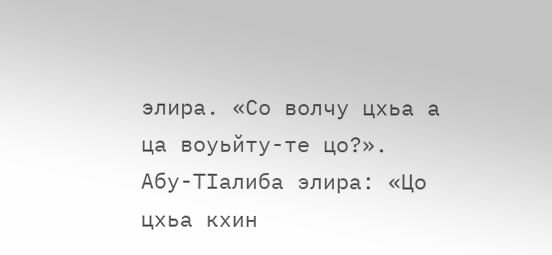элира. «Со волчу цхьа а ца воуьйту-те цо?».  Абу-ТIалиба элира: «Цо цхьа кхин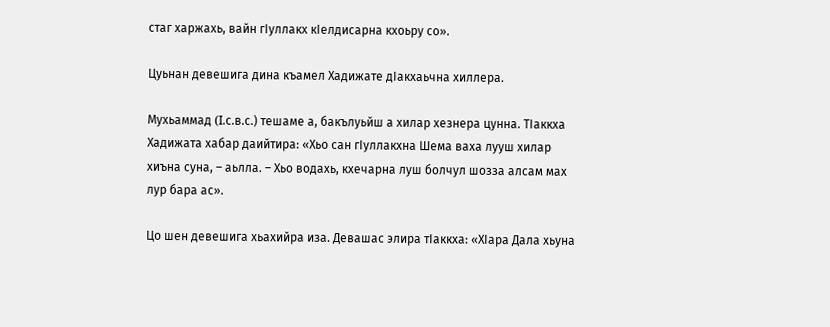стаг харжахь, вайн гIуллакх кIелдисарна кхоьру со».

Цуьнан девешига дина къамел Хадижате дIакхаьчна хиллера.

Мухьаммад (I.с.в.с.) тешаме а, бакълуьйш а хилар хезнера цунна. ТIаккха Хадижата хабар даийтира: «Хьо сан гIуллакхна Шема ваха лууш хилар хиъна суна, – аьлла. – Хьо водахь, кхечарна луш болчул шозза алсам мах лур бара ас».

Цо шен девешига хьахийра иза. Девашас элира тIаккха: «ХIара Дала хьуна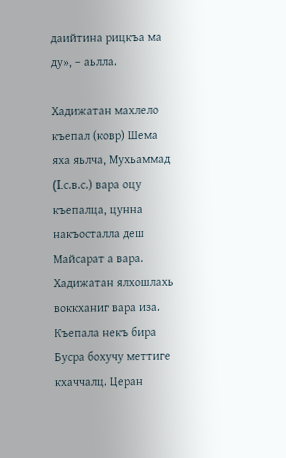даийтина рицкъа ма ду», – аьлла.

Хадижатан махлело къепал (ковр) Шема яха яьлча, Мухьаммад (I.с.в.с.) вара оцу къепалца, цунна накъосталла деш Майсарат а вара. Хадижатан ялхошлахь воккханиг вара иза. Къепала некъ бира Бусра бохучу меттиге кхаччалц. Церан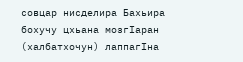совцар нисделира Бахьира бохучу цхьана мозгIаран (халбатхочун) лаппагIна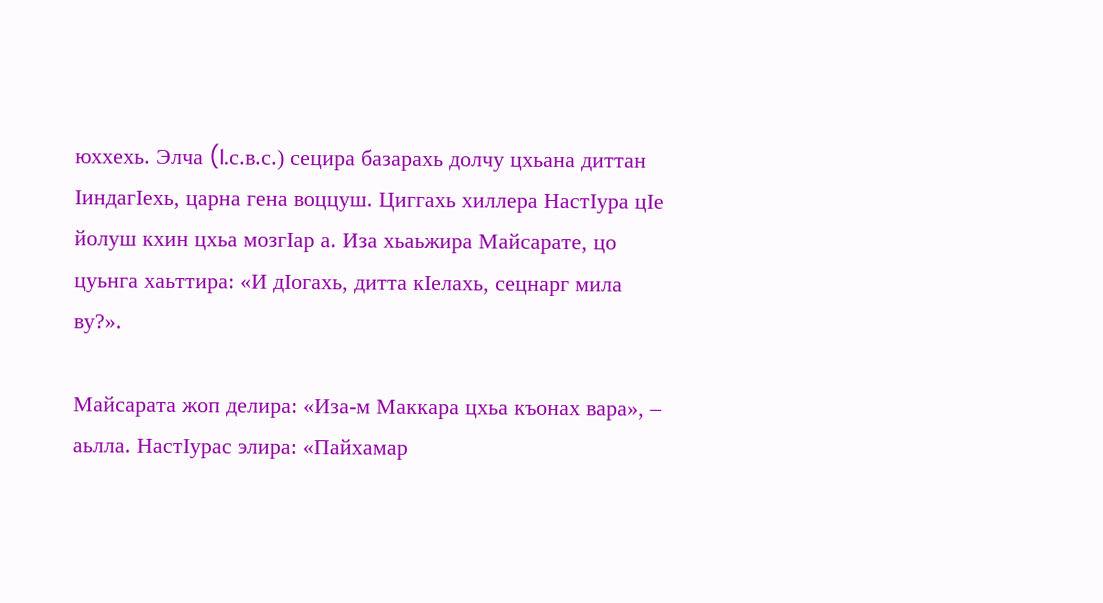юххехь. Элча (I.с.в.с.) сецира базарахь долчу цхьана диттан IиндагIехь, царна гена воццуш. Циггахь хиллера НастIура цIе йолуш кхин цхьа мозгIар а. Иза хьаьжира Майсарате, цо цуьнга хаьттира: «И дIогахь, дитта кIелахь, сецнарг мила ву?».

Майсарата жоп делира: «Иза-м Маккара цхьа къонах вара», – аьлла. НастIурас элира: «Пайхамар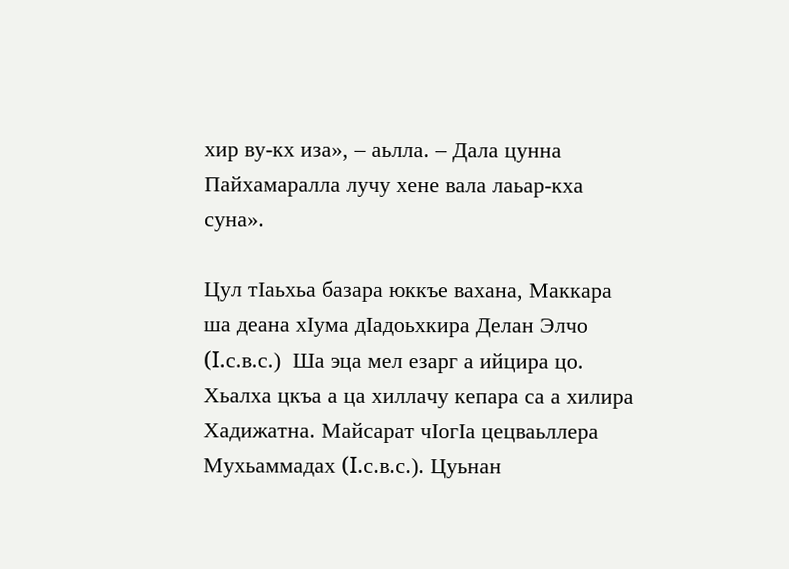хир ву-кх иза», – аьлла. – Дала цунна Пайхамаралла лучу хене вала лаьар-кха суна».

Цул тIаьхьа базара юккъе вахана, Маккара ша деана хIума дIадоьхкира Делан Элчо (I.с.в.с.)  Ша эца мел езарг а ийцира цо. Хьалха цкъа а ца хиллачу кепара са а хилира Хадижатна. Майсарат чIогIа цецваьллера Мухьаммадах (I.с.в.с.). Цуьнан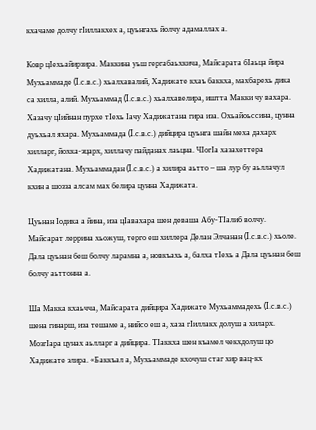кхачаме долчу гIиллакхех а, цуьнгахь йолчу адамаллах а.

Ковр цIехьайирзира. Маккина уьш гергабаьхкича, Майсарата бIаьца йира Мухьаммаде (I.с.в.с.) хьалхавалий, Хадижате кхаъ баккха, махбарехь дика са хилла, алий. Мухьаммад (I.с.в.с.) хьалхавелира, иштта Макки чу вахара. Хазачу цIийнан пурхе тIехь Iачу Хадижатана гира иза. Охьайоьссина, цунна дуьхьал яхара. Мухьаммада (I.с.в.с.) дийцира цуьнга шайн меха дахарх хилларг, йохка-эцарх, хиллачу пайданах лаьцна. ЧIогIа хазахеттера Хадижатана. Мухьаммадан (I.с.в.с.) а хилира аьтто – ша лур бу аьллачул кхин а шозза алсам мах белира цунна Хадижата.

Цуьнан Iодика а йина, иза цIавахара шен деваша Абу-ТIалиб волчу. Майсарат леррина хьожуш, терго еш хиллера Делан Элчанан (I.с.в.с.) хьоле. Дала цуьнан беш болчу ларамна а, новкъахь а, балха тIехь а Дала цуьнан беш болчу аьттонна а.

Ша Макка кхаьчча, Майсарата дийцира Хадижате Мухьаммадехь (I.с.в.с.) шена гинарш, иза тешаме а, нийсо еш а, хаза гIиллакх долуш а хиларх. МозгIара цунах аьлларг а дийцира. ТIаккха шен къамел чекхдолуш цо Хадижате элира. «Баккъал а, Мухьаммаде кхочуш стаг хир вац-кх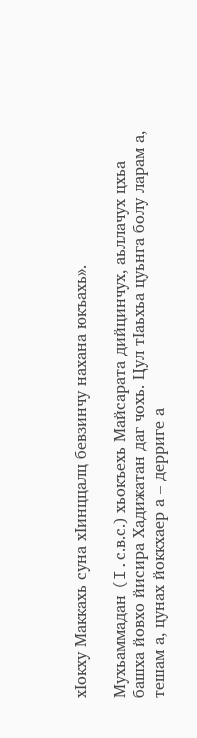хIокху Маккахь суна хIинццалц бевзинчу нахана юкъахь».

Мухьаммадан (I.с.в.с.) хьокъехь Майсарата дийцинчух, аьллачух цхьа башха йовхо йисира Хадижатан даг чохь. Цул тIаьхьа цуьнга болу ларам а, тешам а, цунах йоккхаер а – дерриге а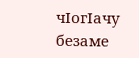чIогIачу безаме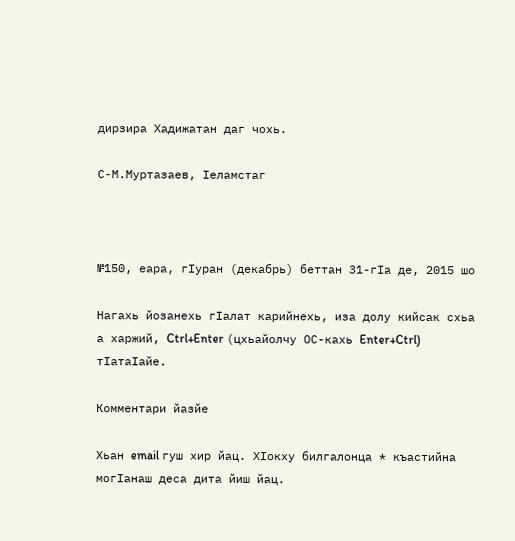дирзира Хадижатан даг чохь.

С-М.Муртазаев, Iеламстаг



№150, еара, гIуран (декабрь) беттан 31-гIа де, 2015 шо

Нагахь йозанехь гIалат карийнехь, иза долу кийсак схьа а харжий, Ctrl+Enter (цхьайолчу ОС-кахь Enter+Ctrl) тIатаIайе.

Комментари йазйе

Хьан email гуш хир йац. ХӀокху билгалонца * къастийна могӀанаш деса дита йиш йац.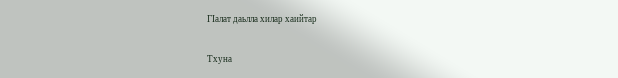ГIалат даьлла хилар хаийтар

Тхуна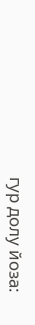гур долу йоза: